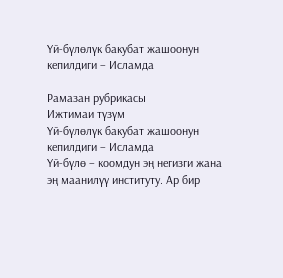Үй-бүлөлүк бакубат жашоонун кепилдиги – Исламда

Рамазан рубрикасы
Ижтимаи түзүм
Үй-бүлөлүк бакубат жашоонун кепилдиги – Исламда
Үй-бүлө – коомдун эң негизги жана эң маанилүү институту. Ар бир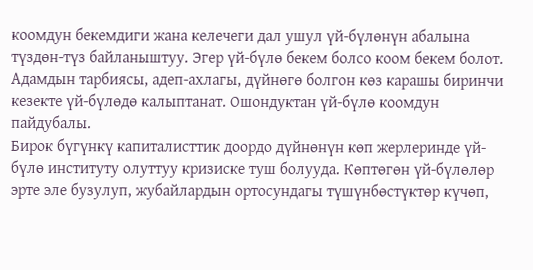коомдун бекемдиги жана келечеги дал ушул үй-бүлөнүн абалына түздөн-түз байланыштуу. Эгер үй-бүлө бекем болсо коом бекем болот. Адамдын тарбиясы, адеп-ахлагы, дүйнөгө болгон көз карашы биринчи кезекте үй-бүлөдө калыптанат. Ошондуктан үй-бүлө коомдун пайдубалы.
Бирок бүгүнкү капиталисттик доордо дүйнөнүн көп жерлеринде үй-бүлө институту олуттуу кризиске туш болууда. Көптөгөн үй-бүлөлөр эрте эле бузулуп, жубайлардын ортосундагы түшүнбөстүктөр күчөп,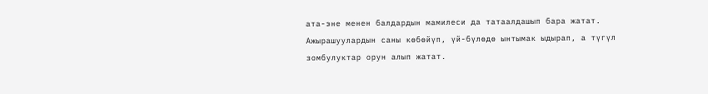ата-эне менен балдардын мамилеси да татаалдашып бара жатат. Ажырашуулардын саны көбөйүп, үй-бүлөдө ынтымак ыдырап, а түгүл зомбулуктар орун алып жатат.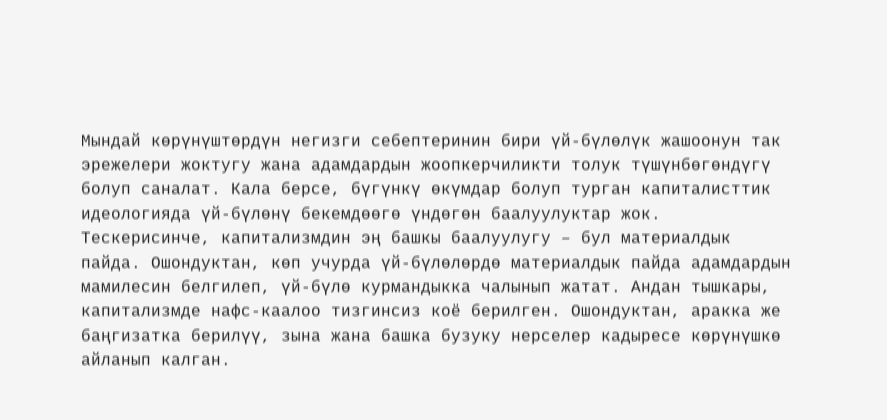Мындай көрүнүштөрдүн негизги себептеринин бири үй-бүлөлүк жашоонун так эрежелери жоктугу жана адамдардын жоопкерчиликти толук түшүнбөгөндүгү болуп саналат. Кала берсе, бүгүнкү өкүмдар болуп турган капиталисттик идеологияда үй-бүлөнү бекемдөөгө үндөгөн баалуулуктар жок. Тескерисинче, капитализмдин эң башкы баалуулугу – бул материалдык пайда. Ошондуктан, көп учурда үй-бүлөлөрдө материалдык пайда адамдардын мамилесин белгилеп, үй-бүлө курмандыкка чалынып жатат. Андан тышкары, капитализмде нафс-каалоо тизгинсиз коё берилген. Ошондуктан, аракка же баңгизатка берилүү, зына жана башка бузуку нерселер кадыресе көрүнүшкө айланып калган.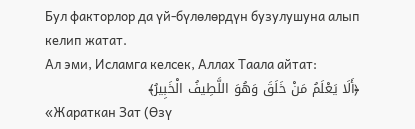Бул факторлор да үй-бүлөлөрдүн бузулушуна алып келип жатат.
Ал эми, Исламга келсек, Аллах Таала айтат:
﴿أَلَا يَعْلَمُ مَنْ خَلَقَ وَهُوَ اللَّطِيفُ الْخَبِيرُ﴾
«Жараткан Зат (Өзү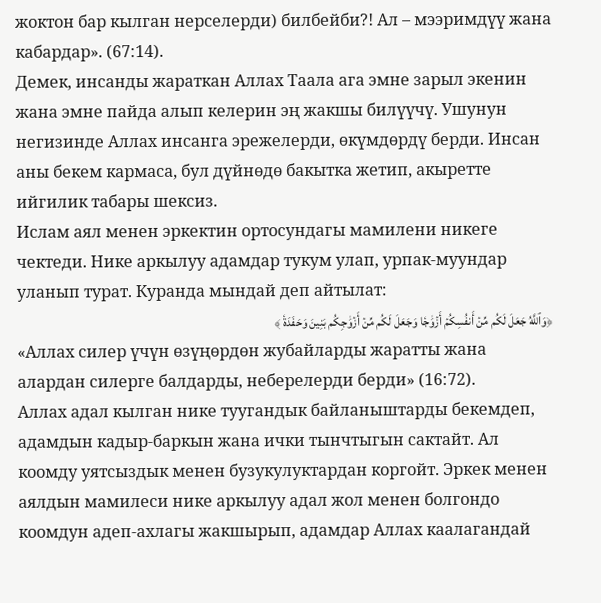жоктон бар кылган нерселерди) билбейби?! Ал – мээримдүү жана кабардар». (67:14).
Демек, инсанды жараткан Аллах Таала ага эмне зарыл экенин жана эмне пайда алып келерин эң жакшы билүүчү. Ушунун негизинде Аллах инсанга эрежелерди, өкүмдөрдү берди. Инсан аны бекем кармаса, бул дүйнөдө бакытка жетип, акыретте ийгилик табары шексиз.
Ислам аял менен эркектин ортосундагы мамилени никеге чектеди. Нике аркылуу адамдар тукум улап, урпак-муундар уланып турат. Куранда мындай деп айтылат:
﴿وَٱللَّهُ جَعَلَ لَكُم مِّنۡ أَنفُسِكُمۡ أَزۡوَٰجٗا وَجَعَلَ لَكُم مِّنۡ أَزۡوَٰجِكُم بَنِينَ وَحَفَدَةٗ ﴾
«Аллах силер үчүн өзүңөрдөн жубайларды жаратты жана алардан силерге балдарды, неберелерди берди» (16:72).
Аллах адал кылган нике туугандык байланыштарды бекемдеп, адамдын кадыр-баркын жана ички тынчтыгын сактайт. Ал коомду уятсыздык менен бузукулуктардан коргойт. Эркек менен аялдын мамилеси нике аркылуу адал жол менен болгондо коомдун адеп-ахлагы жакшырып, адамдар Аллах каалагандай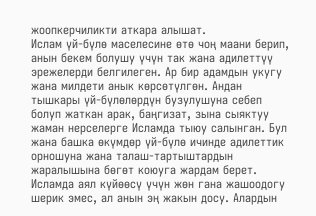жоопкерчиликти аткара алышат.
Ислам үй-бүлө маселесине өтө чоң маани берип, анын бекем болушу үчүн так жана адилеттүү эрежелерди белгилеген. Ар бир адамдын укугу жана милдети анык көрсөтүлгөн. Андан тышкары үй-бүлөлөрдүн бузулушуна себеп болуп жаткан арак, баңгизат, зына сыяктуу жаман нерселерге Исламда тыюу салынган. Бул жана башка өкүмдөр үй-бүлө ичинде адилеттик орношуна жана талаш-тартыштардын жаралышына бөгөт коюуга жардам берет.
Исламда аял күйөөсү үчүн жөн гана жашоодогу шерик эмес, ал анын эң жакын досу. Алардын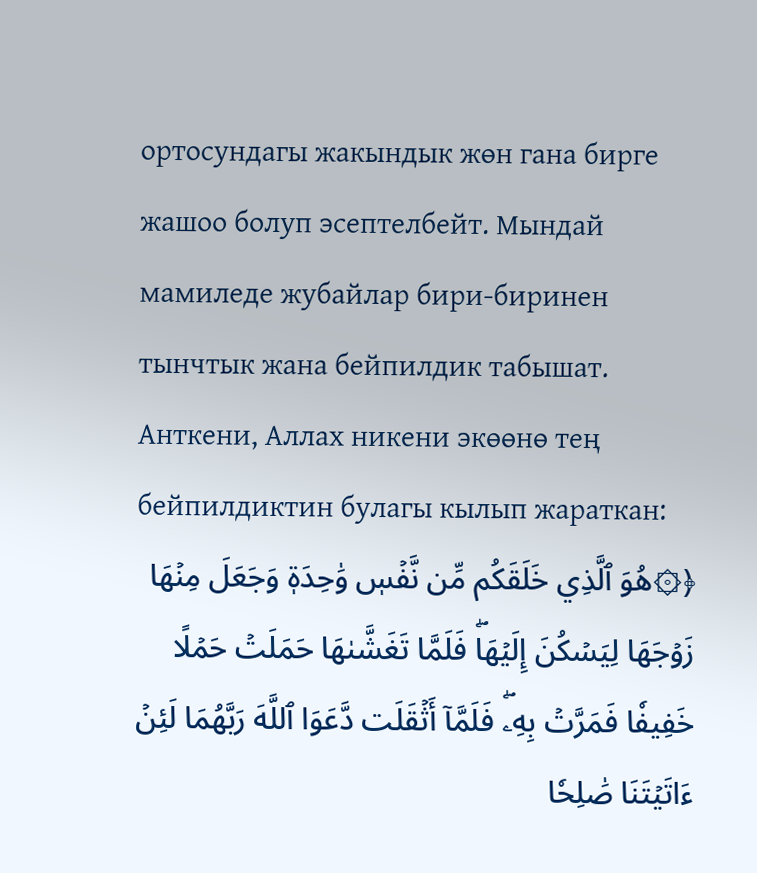ортосундагы жакындык жөн гана бирге жашоо болуп эсептелбейт. Мындай мамиледе жубайлар бири-биринен тынчтык жана бейпилдик табышат. Анткени, Аллах никени экөөнө тең бейпилдиктин булагы кылып жараткан:
﴿۞هُوَ ٱلَّذِي خَلَقَكُم مِّن نَّفۡسٖ وَٰحِدَةٖ وَجَعَلَ مِنۡهَا زَوۡجَهَا لِيَسۡكُنَ إِلَيۡهَاۖ فَلَمَّا تَغَشَّىٰهَا حَمَلَتۡ حَمۡلًا خَفِيفٗا فَمَرَّتۡ بِهِۦۖ فَلَمَّآ أَثۡقَلَت دَّعَوَا ٱللَّهَ رَبَّهُمَا لَئِنۡ ءَاتَيۡتَنَا صَٰلِحٗا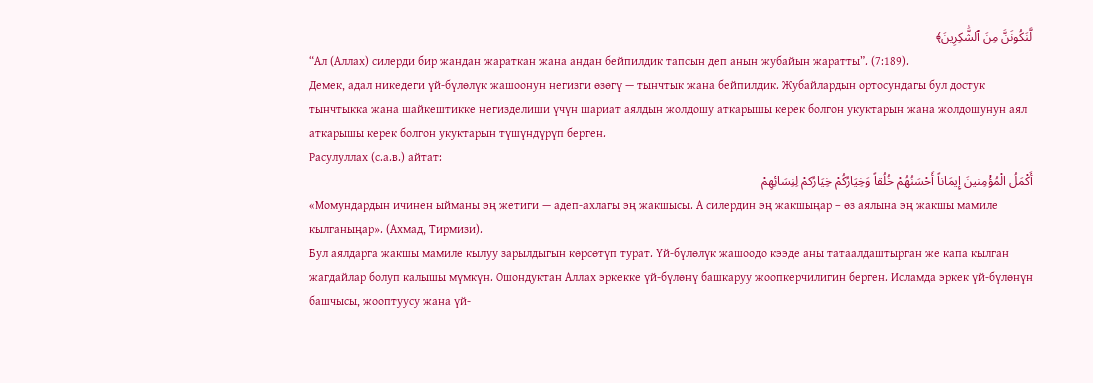لَّنَكُونَنَّ مِنَ ٱلشَّٰكِرِينَ﴾
“Ал (Аллах) силерди бир жандан жараткан жана андан бейпилдик тапсын деп анын жубайын жаратты”. (7:189).
Демек, адал никедеги үй-бүлөлүк жашоонун негизги өзөгү — тынчтык жана бейпилдик. Жубайлардын ортосундагы бул достук тынчтыкка жана шайкештикке негизделиши үчүн шариат аялдын жолдошу аткарышы керек болгон укуктарын жана жолдошунун аял аткарышы керек болгон укуктарын түшүндүрүп берген.
Расулуллах (с.а.в.) айтат:
أَكْمَلُ الْمُؤْمِنينَ إِيمَاناً أَحْسَنُهُمْ خُلُقاً وَخِيَارُكُمْ خِيَارُكمْ لِنِسَائِهِمْ
«Момундардын ичинен ыйманы эң жетиги — адеп-ахлагы эң жакшысы. А силердин эң жакшыңар – өз аялына эң жакшы мамиле кылганыңар». (Ахмад, Тирмизи).
Бул аялдарга жакшы мамиле кылуу зарылдыгын көрсөтүп турат. Үй-бүлөлүк жашоодо кээде аны татаалдаштырган же капа кылган жагдайлар болуп калышы мүмкүн. Ошондуктан Аллах эркекке үй-бүлөнү башкаруу жоопкерчилигин берген. Исламда эркек үй-бүлөнүн башчысы, жооптуусу жана үй-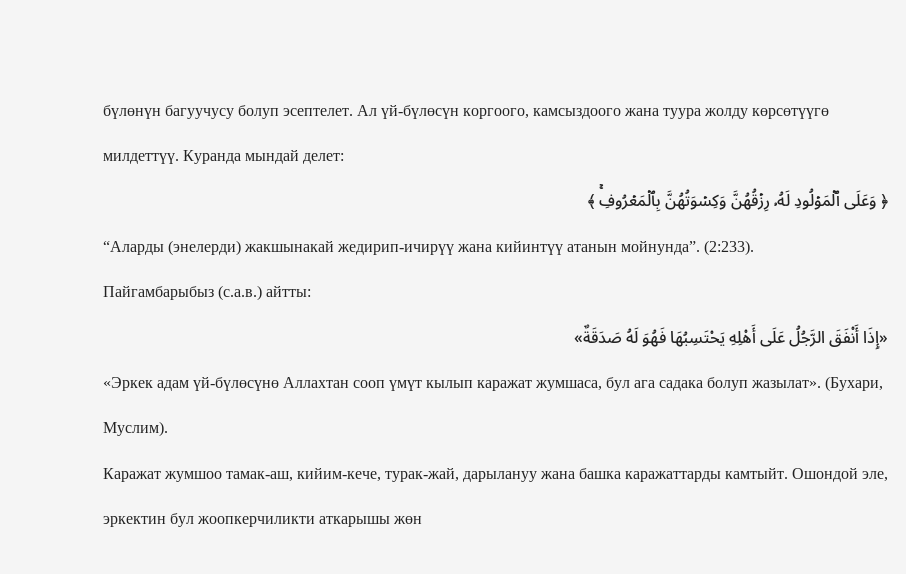бүлөнүн багуучусу болуп эсептелет. Ал үй-бүлөсүн коргоого, камсыздоого жана туура жолду көрсөтүүгө милдеттүү. Куранда мындай делет:
﴿ وَعَلَى ٱلۡمَوۡلُودِ لَهُۥ رِزۡقُهُنَّ وَكِسۡوَتُهُنَّ بِٱلۡمَعۡرُوفِۚ ﴾
“Аларды (энелерди) жакшынакай жедирип-ичирүү жана кийинтүү атанын мойнунда”. (2:233).
Пайгамбарыбыз (с.а.в.) айтты:
«إِذَا أَنْفَقَ الرَّجُلُ عَلَى أَهْلِهِ يَحْتَسِبُهَا فَهُوَ لَهُ صَدَقَةٌ»
«Эркек адам үй-бүлөсүнө Аллахтан сооп үмүт кылып каражат жумшаса, бул ага садака болуп жазылат». (Бухари, Муслим).
Каражат жумшоо тамак-аш, кийим-кече, турак-жай, дарылануу жана башка каражаттарды камтыйт. Ошондой эле, эркектин бул жоопкерчиликти аткарышы жөн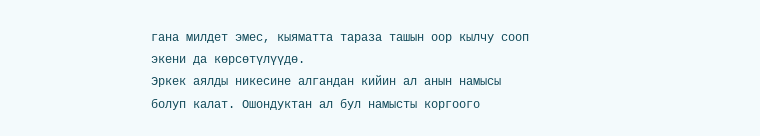гана милдет эмес, кыяматта тараза ташын оор кылчу сооп экени да көрсөтүлүүдө.
Эркек аялды никесине алгандан кийин ал анын намысы болуп калат. Ошондуктан ал бул намысты коргоого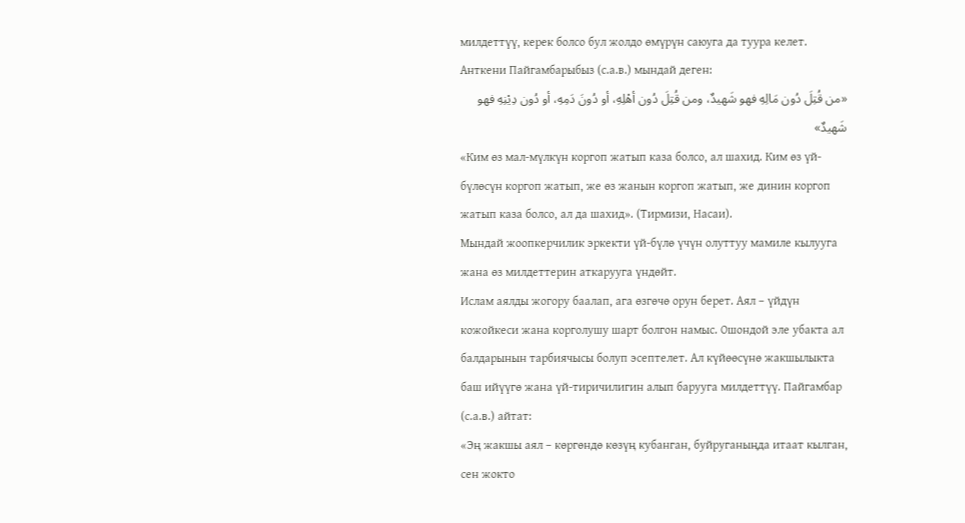милдеттүү, керек болсо бул жолдо өмүрүн саюуга да туура келет. Анткени Пайгамбарыбыз (с.а.в.) мындай деген:
«من قُتِلَ دُون مَالِهِ فهو شَهيدٌ، ومن قُتِلَ دُون أهْلِهِ، أو دُونَ دَمِهِ، أو دُون دِيْنِهِ فهو شَهيدٌ»
«Ким өз мал-мүлкүн коргоп жатып каза болсо, ал шахид. Ким өз үй-бүлөсүн коргоп жатып, же өз жанын коргоп жатып, же динин коргоп жатып каза болсо, ал да шахид». (Тирмизи, Насаи).
Мындай жоопкерчилик эркекти үй-бүлө үчүн олуттуу мамиле кылууга жана өз милдеттерин аткарууга үндөйт.
Ислам аялды жогору баалап, ага өзгөчө орун берет. Аял – үйдүн кожойкеси жана корголушу шарт болгон намыс. Ошондой эле убакта ал балдарынын тарбиячысы болуп эсептелет. Ал күйөөсүнө жакшылыкта баш ийүүгө жана үй-тиричилигин алып барууга милдеттүү. Пайгамбар (с.а.в.) айтат:
«Эң жакшы аял – көргөндө көзүң кубанган, буйруганыңда итаат кылган, сен жокто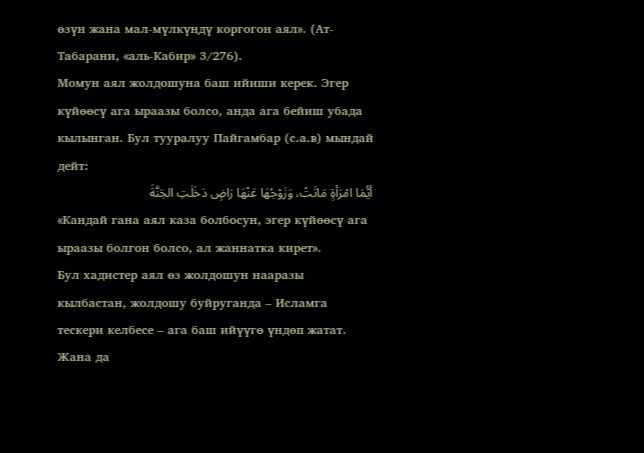өзүн жана мал-мүлкүңдү коргогон аял». (Ат-Табарани, «аль-Кабир» 3/276).
Момун аял жолдошуна баш ийиши керек. Эгер күйөөсү ага ыраазы болсо, анда ага бейиш убада кылынган. Бул тууралуу Пайгамбар (с.а.в) мындай дейт:
أيُّمَا امْرَأةٍ مَاتَتْ، وَزَوْجُهَا عَنْهَا رَاضٍ دَخَلَتِ الجَنَّةَ
«Кандай гана аял каза болбосун, эгер күйөөсү ага ыраазы болгон болсо, ал жаннатка кирет».
Бул хадистер аял өз жолдошун нааразы кылбастан, жолдошу буйруганда – Исламга тескери келбесе – ага баш ийүүгө үндөп жатат. Жана да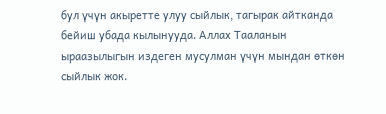бул үчүн акыретте улуу сыйлык, тагырак айтканда бейиш убада кылынууда. Аллах Тааланын ыраазылыгын издеген мусулман үчүн мындан өткөн сыйлык жок.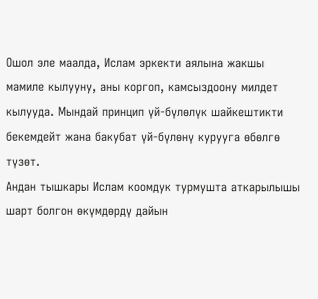Ошол эле маалда, Ислам эркекти аялына жакшы мамиле кылууну, аны коргоп, камсыздоону милдет кылууда. Мындай принцип үй-бүлөлүк шайкештикти бекемдейт жана бакубат үй-бүлөнү курууга өбөлгө түзөт.
Андан тышкары Ислам коомдук турмушта аткарылышы шарт болгон өкүмдөрдү дайын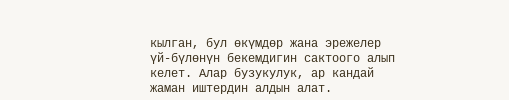кылган, бул өкүмдөр жана эрежелер үй-бүлөнүн бекемдигин сактоого алып келет. Алар бузукулук, ар кандай жаман иштердин алдын алат.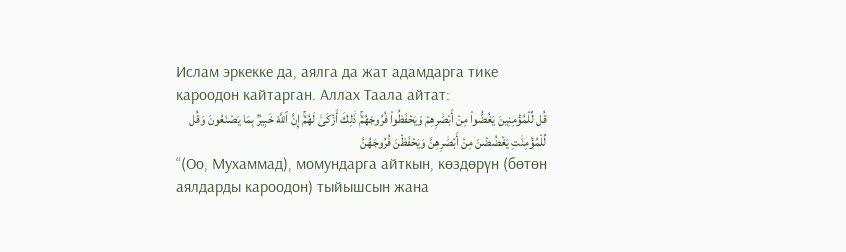Ислам эркекке да, аялга да жат адамдарга тике кароодон кайтарган. Аллах Таала айтат:
قُل لِّلۡمُؤۡمِنِينَ يَغُضُّواْ مِنۡ أَبۡصَٰرِهِمۡ وَيَحۡفَظُواْ فُرُوجَهُمۡۚ ذَٰلِكَ أَزۡكَىٰ لَهُمۡۚ إِنَّ ٱللَّهَ خَبِيرُۢ بِمَا يَصۡنَعُونَ وَقُل لِّلۡمُؤۡمِنَٰتِ يَغۡضُضۡنَ مِنۡ أَبۡصَٰرِهِنَّ وَيَحۡفَظۡنَ فُرُوجَهُنَّ
“(Оо, Мухаммад), момундарга айткын, көздөрүн (бөтөн аялдарды кароодон) тыйышсын жана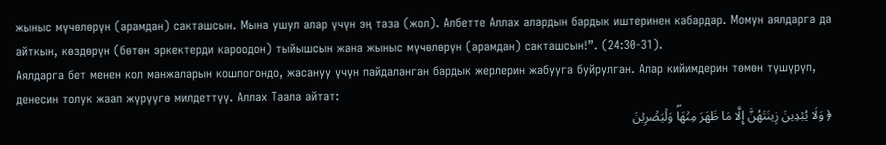жыныс мүчөлөрүн (арамдан) сакташсын. Мына ушул алар үчүн эң таза (жол). Албетте Аллах алардын бардык иштеринен кабардар. Момун аялдарга да айткын, көздөрүн (бөтөн эркектерди кароодон) тыйышсын жана жыныс мүчөлөрүн (арамдан) сакташсын!”. (24:30-31).
Аялдарга бет менен кол манжаларын кошпогондо, жасануу үчүн пайдаланган бардык жерлерин жабууга буйрулган. Алар кийимдерин төмөн түшүрүп, денесин толук жаап жүрүүгө милдеттүү. Аллах Таала айтат:
﴿ وَلَا يُبۡدِينَ زِينَتَهُنَّ إِلَّا مَا ظَهَرَ مِنۡهَاۖ وَلۡيَضۡرِبۡنَ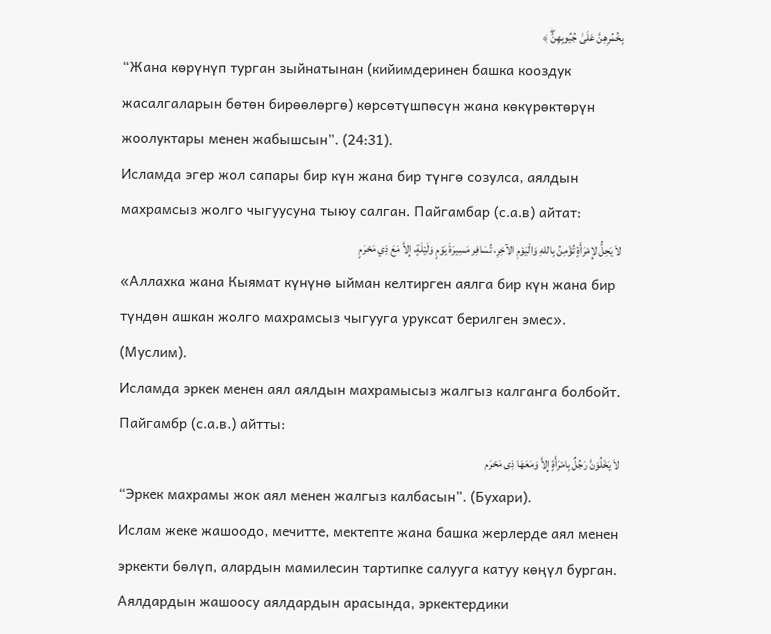بِخُمُرِهِنَّ عَلَىٰ جُيُوبِهِنَّۖ ﴾
“Жана көрүнүп турган зыйнатынан (кийимдеринен башка кооздук жасалгаларын бөтөн бирөөлөргө) көрсөтүшпөсүн жана көкүрөктөрүн жоолуктары менен жабышсын”. (24:31).
Исламда эгер жол сапары бир күн жана бир түнгө созулса, аялдын махрамсыз жолго чыгуусуна тыюу салган. Пайгамбар (с.а.в) айтат:
لاَ يَحِلُّ لإِمْرَأَةٍ تُؤْمِنُ بِاللهِ وَالْيَوْمِ الآخِرِ، تُسَافِر مَسِيرَةَ يَوْمٍ وَلَيْلَةٍ، إِلاَّ مَعَ ذِي مَحْرَمٍ
«Аллахка жана Кыямат күнүнө ыйман келтирген аялга бир күн жана бир түндөн ашкан жолго махрамсыз чыгууга уруксат берилген эмес». (Муслим).
Исламда эркек менен аял аялдын махрамысыз жалгыз калганга болбойт. Пайгамбр (с.а.в.) айтты:
لاَ يَخْلُوَنَّ رَجُلٌ بِامْرَأَةٍ إِلاَّ وَمَعَهَا ذِى مَحْرَم
“Эркек махрамы жок аял менен жалгыз калбасын”. (Бухари).
Ислам жеке жашоодо, мечитте, мектепте жана башка жерлерде аял менен эркекти бөлүп, алардын мамилесин тартипке салууга катуу көңүл бурган. Аялдардын жашоосу аялдардын арасында, эркектердики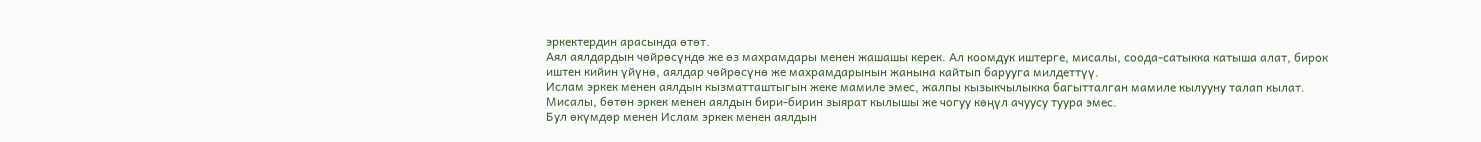эркектердин арасында өтөт.
Аял аялдардын чөйрөсүндө же өз махрамдары менен жашашы керек. Ал коомдук иштерге, мисалы, соода-сатыкка катыша алат, бирок иштен кийин үйүнө, аялдар чөйрөсүнө же махрамдарынын жанына кайтып барууга милдеттүү.
Ислам эркек менен аялдын кызматташтыгын жеке мамиле эмес, жалпы кызыкчылыкка багытталган мамиле кылууну талап кылат. Мисалы, бөтөн эркек менен аялдын бири-бирин зыярат кылышы же чогуу көңүл ачуусу туура эмес.
Бул өкүмдөр менен Ислам эркек менен аялдын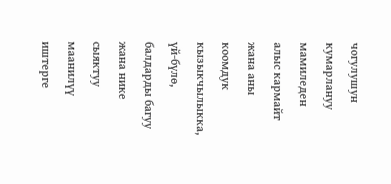чогулушун кумарлануу мамиледен алыс кармайт жана аны коомдук кызыкчылыкка, үй-бүлө, балдарды багуу жана нике сыяктуу маанилүү иштерге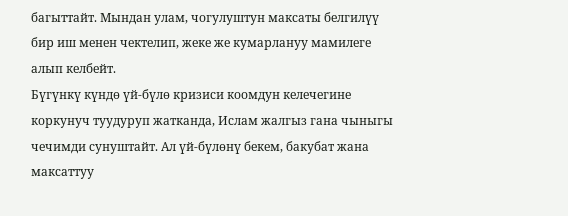багыттайт. Мындан улам, чогулуштун максаты белгилүү бир иш менен чектелип, жеке же кумарлануу мамилеге алып келбейт.
Бүгүнкү күндө үй-бүлө кризиси коомдун келечегине коркунуч туудуруп жатканда, Ислам жалгыз гана чыныгы чечимди сунуштайт. Ал үй-бүлөнү бекем, бакубат жана максаттуу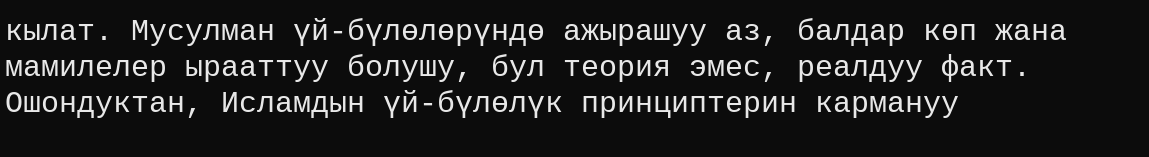кылат. Мусулман үй-бүлөлөрүндө ажырашуу аз, балдар көп жана мамилелер ырааттуу болушу, бул теория эмес, реалдуу факт. Ошондуктан, Исламдын үй-бүлөлүк принциптерин кармануу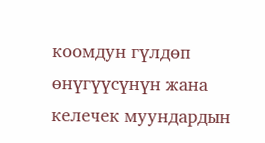коомдун гүлдөп өнүгүүсүнүн жана келечек муундардын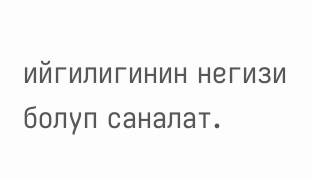ийгилигинин негизи болуп саналат.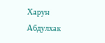Харун Абдулхак